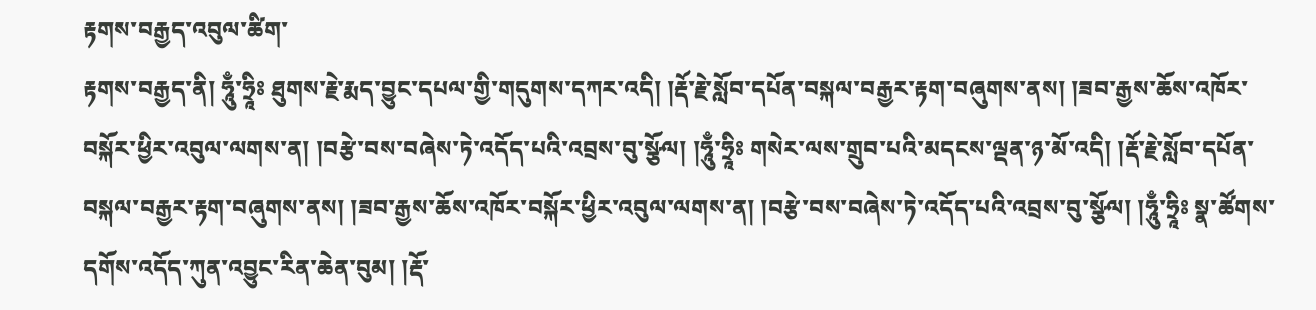རྟགས་བརྒྱད་འབུལ་ཚིག་
རྟགས་བརྒྱད་ནི། ཧཱུྃ་ཧྲཱིཿ ཐུགས་རྗེ་རྨད་བྱུང་དཔལ་གྱི་གདུགས་དཀར་འདི། །རྡོ་རྗེ་སློབ་དཔོན་བསྐལ་བརྒྱར་རྟག་བཞུགས་ནས། །ཟབ་རྒྱས་ཆོས་འཁོར་བསྐོར་ཕྱིར་འབུལ་ལགས་ན། །བརྩེ་བས་བཞེས་ཏེ་འདོད་པའི་འབྲས་བུ་སྩོལ། །ཧཱུྃ་ཧྲཱིཿ གསེར་ལས་གྲུབ་པའི་མདངས་ལྡན་ཉ་མོ་འདི། །རྡོ་རྗེ་སློབ་དཔོན་བསྐལ་བརྒྱར་རྟག་བཞུགས་ནས། །ཟབ་རྒྱས་ཆོས་འཁོར་བསྐོར་ཕྱིར་འབུལ་ལགས་ན། །བརྩེ་བས་བཞེས་ཏེ་འདོད་པའི་འབྲས་བུ་སྩོལ། །ཧཱུྃ་ཧྲཱིཿ སྣ་ཚོགས་དགོས་འདོད་ཀུན་འབྱུང་རིན་ཆེན་བུམ། །རྡོ་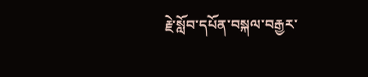རྗེ་སློབ་དཔོན་བསྐལ་བརྒྱར་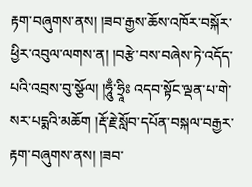རྟག་བཞུགས་ནས། །ཟབ་རྒྱས་ཆོས་འཁོར་བསྐོར་ཕྱིར་འབུལ་ལགས་ན། །བརྩེ་བས་བཞེས་ཏེ་འདོད་པའི་འབྲས་བུ་སྩོལ། །ཧཱུྃ་ཧྲཱིཿ འདབ་སྟོང་ལྡན་པ་གེ་སར་པདྨའི་མཆོག །རྡོ་རྗེ་སློབ་དཔོན་བསྐལ་བརྒྱར་རྟག་བཞུགས་ནས། །ཟབ་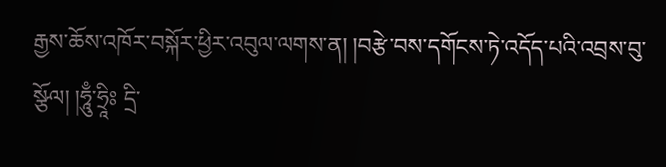རྒྱས་ཆོས་འཁོར་བསྐོར་ཕྱིར་འབུལ་ལགས་ན། །བརྩེ་བས་དགོངས་ཏེ་འདོད་པའི་འབྲས་བུ་སྩོལ། །ཧཱུྃ་ཧྲཱིཿ དྲི་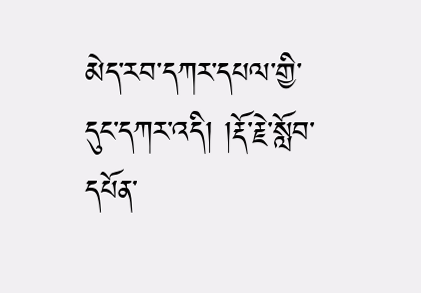མེད་རབ་དཀར་དཔལ་གྱི་དུང་དཀར་འདི། །རྡོ་རྗེ་སློབ་དཔོན་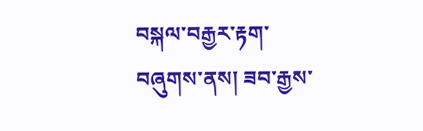བསྐལ་བརྒྱར་རྟག་བཞུགས་ནས། ཟབ་རྒྱས་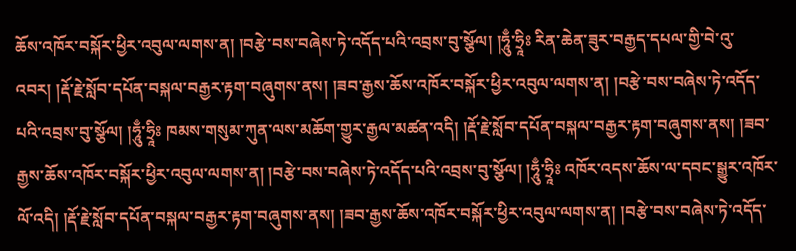ཆོས་འཁོར་བསྐོར་ཕྱིར་འབུལ་ལགས་ན། །བརྩེ་བས་བཞེས་ཏེ་འདོད་པའི་འབྲས་བུ་སྩོལ། །ཧཱུྃ་ཧྲཱིཿ རིན་ཆེན་ཟུར་བརྒྱད་དཔལ་གྱི་བེ་འུ་འབར། །རྡོ་རྗེ་སློབ་དཔོན་བསྐལ་བརྒྱར་རྟག་བཞུགས་ནས། །ཟབ་རྒྱས་ཆོས་འཁོར་བསྐོར་ཕྱིར་འབུལ་ལགས་ན། །བརྩེ་བས་བཞེས་ཏེ་འདོད་པའི་འབྲས་བུ་སྩོལ། །ཧཱུྃ་ཧྲཱིཿ ཁམས་གསུམ་ཀུན་ལས་མཆོག་གྱུར་རྒྱལ་མཚན་འདི། །རྡོ་རྗེ་སློབ་དཔོན་བསྐལ་བརྒྱར་རྟག་བཞུགས་ནས། །ཟབ་རྒྱས་ཆོས་འཁོར་བསྐོར་ཕྱིར་འབུལ་ལགས་ན། །བརྩེ་བས་བཞེས་ཏེ་འདོད་པའི་འབྲས་བུ་སྩོལ། །ཧཱུྃ་ཧྲཱིཿ འཁོར་འདས་ཆོས་ལ་དབང་སྒྱུར་འཁོར་ལོ་འདི། །རྡོ་རྗེ་སློབ་དཔོན་བསྐལ་བརྒྱར་རྟག་བཞུགས་ནས། །ཟབ་རྒྱས་ཆོས་འཁོར་བསྐོར་ཕྱིར་འབུལ་ལགས་ན། །བརྩེ་བས་བཞེས་ཏེ་འདོད་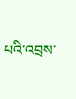པའི་འབྲས་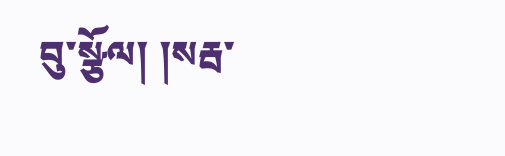བུ་སྩོལ། །སརྦ་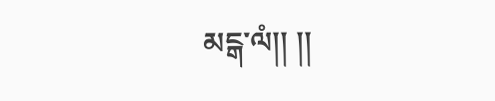མངྒ་ལཾ།། །།